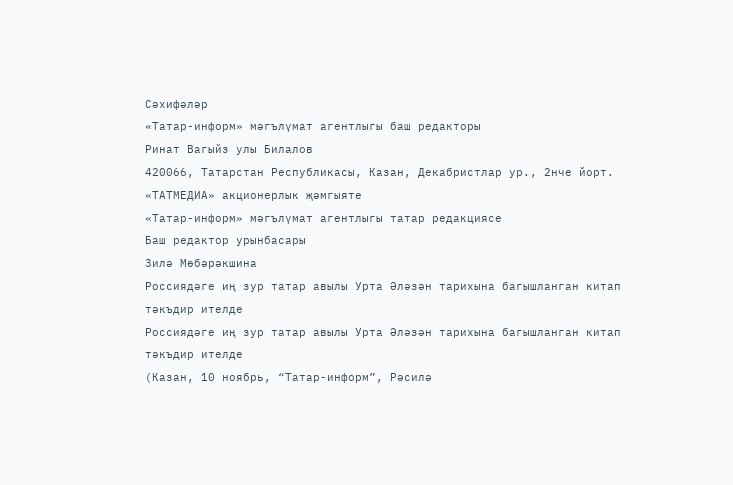Сәхифәләр
«Татар-информ» мәгълүмат агентлыгы баш редакторы
Ринат Вагыйз улы Билалов
420066, Татарстан Республикасы, Казан, Декабристлар ур., 2нче йорт.
«ТАТМЕДИА» акционерлык җәмгыяте
«Татар-информ» мәгълүмат агентлыгы татар редакциясе
Баш редактор урынбасары
Зилә Мөбәрәкшина
Россиядәге иң зур татар авылы Урта Әләзән тарихына багышланган китап тәкъдир ителде
Россиядәге иң зур татар авылы Урта Әләзән тарихына багышланган китап тәкъдир ителде
(Казан, 10 ноябрь, “Татар-информ”, Рәсилә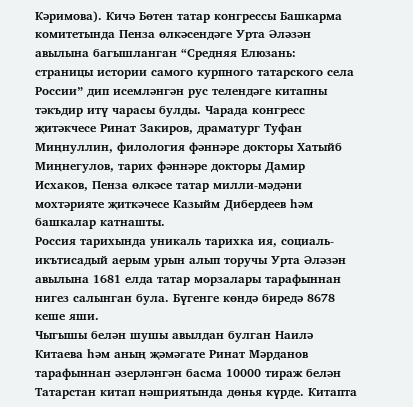Кәримова). Кичә Бөтен татар конгрессы Башкарма комитетында Пенза өлкәсендәге Урта Әләзән авылына багышланган “Средняя Елюзань: страницы истории самого курпного татарского села России” дип исемләнгән рус телендәге китапны тәкъдир итү чарасы булды. Чарада конгресс җитәкчесе Ринат Закиров, драматург Туфан Миңнуллин, филология фәннәре докторы Хатыйб Миңнегулов, тарих фәннәре докторы Дамир Исхаков, Пенза өлкәсе татар милли-мәдәни мохтәрияте җиткәчесе Казыйм Дибердеев һәм башкалар катнашты.
Россия тарихында уникаль тарихка ия, социаль-икътисадый аерым урын алып торучы Урта Әләзән авылына 1681 елда татар морзалары тарафыннан нигез салынган була. Бүгенге көндә биредә 8678 кеше яши.
Чыгышы белән шушы авылдан булган Наилә Китаева һәм аның җәмәгате Ринат Мәрданов тарафыннан әзерләнгән басма 10000 тираж белән Татарстан китап нәшриятында дөнья күрде. Китапта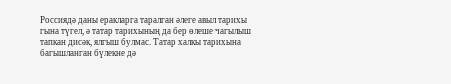Россиядә даны еракларга таралган әлеге авыл тарихы гына түгел, ә татар тарихының да бер өлеше чагылыш тапкан дисәк, ялгыш булмас. Татар халкы тарихына багышланган бүлекне дә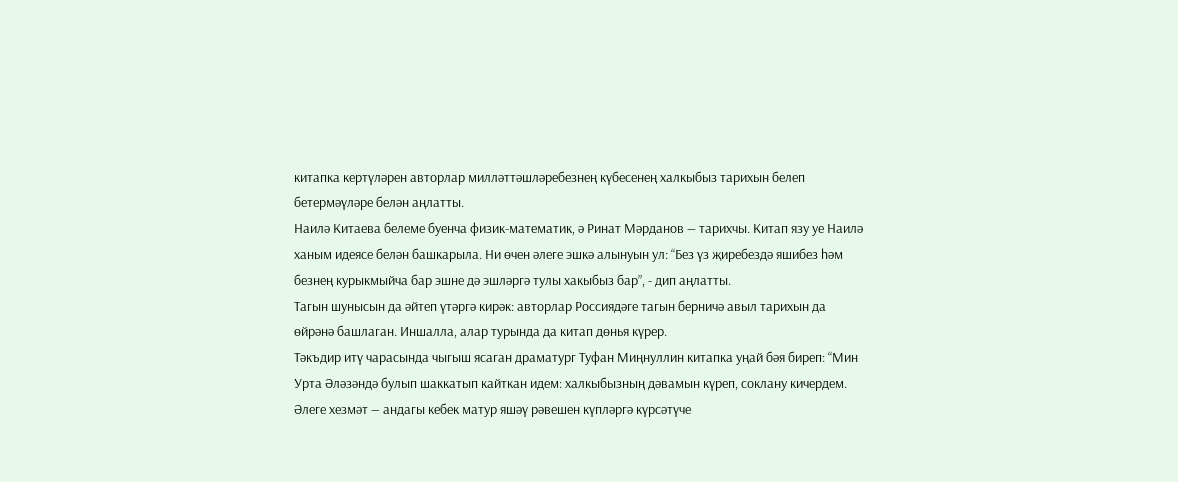китапка кертүләрен авторлар милләттәшләребезнең күбесенең халкыбыз тарихын белеп бетермәүләре белән аңлатты.
Наилә Китаева белеме буенча физик-математик, ә Ринат Мәрданов — тарихчы. Китап язу уе Наилә ханым идеясе белән башкарыла. Ни өчен әлеге эшкә алынуын ул: “Без үз җиребездә яшибез һәм безнең курыкмыйча бар эшне дә эшләргә тулы хакыбыз бар”, - дип аңлатты.
Тагын шунысын да әйтеп үтәргә кирәк: авторлар Россиядәге тагын берничә авыл тарихын да өйрәнә башлаган. Иншалла, алар турында да китап дөнья күрер.
Тәкъдир итү чарасында чыгыш ясаган драматург Туфан Миңнуллин китапка уңай бәя биреп: “Мин Урта Әләзәндә булып шаккатып кайткан идем: халкыбызның дәвамын күреп, соклану кичердем. Әлеге хезмәт — андагы кебек матур яшәү рәвешен күпләргә күрсәтүче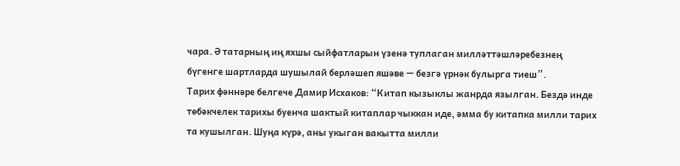чара. Ә татарның иң яхшы сыйфатларын үзенә туплаган милләттәшләребезнең бүгенге шартларда шушылай берләшеп яшәве — безгә үрнәк булырга тиеш”.
Тарих фәннәре белгече Дамир Исхаков: “Китап кызыклы жанрда язылган. Бездә инде төбәкчелек тарихы буенча шактый китаплар чыккан иде, әмма бу китапка милли тарих та кушылган. Шуңа күрә, аны укыган вакытта милли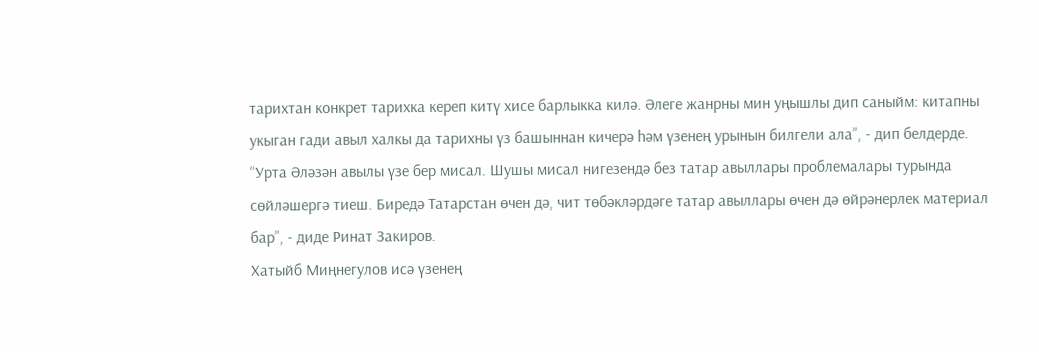тарихтан конкрет тарихка кереп китү хисе барлыкка килә. Әлеге жанрны мин уңышлы дип саныйм: китапны укыган гади авыл халкы да тарихны үз башыннан кичерә һәм үзенең урынын билгели ала”, - дип белдерде.
“Урта Әләзән авылы үзе бер мисал. Шушы мисал нигезендә без татар авыллары проблемалары турында сөйләшергә тиеш. Биредә Татарстан өчен дә, чит төбәкләрдәге татар авыллары өчен дә өйрәнерлек материал бар”, - диде Ринат Закиров.
Хатыйб Миңнегулов исә үзенең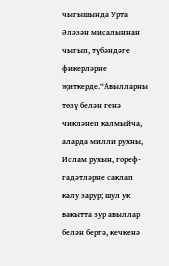чыгышында Урта Әләзән мисалыннан чыгып, түбәндәге фикерләрне җиткерде.“Авылларны төзү белән генә чикләнеп калмыйча, аларда милли рухны, Ислам рухын, гореф-гадәтләрне саклап калу зарур; шул ук вакытта зур авыллар белән бергә, кечкенә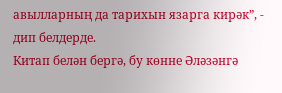авылларның да тарихын язарга кирәк”, - дип белдерде.
Китап белән бергә, бу көнне Әләзәнгә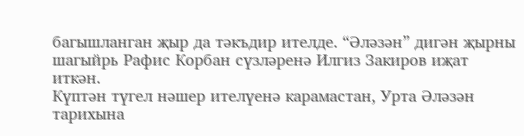багышланган җыр да тәкъдир ителде. “Әләзән” дигән җырны шагыйрь Рафис Корбан сүзләренә Илгиз Закиров иҗат иткән.
Күптән түгел нәшер ителүенә карамастан, Урта Әләзән тарихына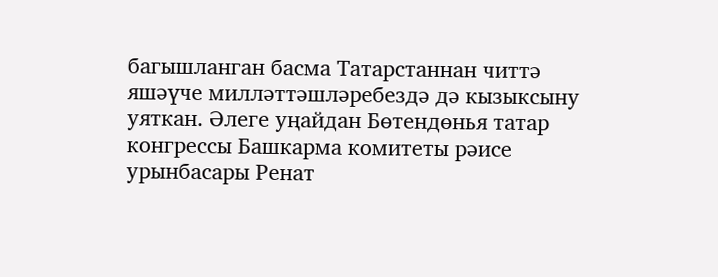багышланган басма Татарстаннан читтә яшәүче милләттәшләребездә дә кызыксыну уяткан. Әлеге уңайдан Бөтендөнья татар конгрессы Башкарма комитеты рәисе урынбасары Ренат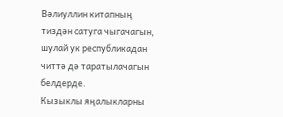Вәлиуллин китапның тиздән сатуга чыгачагын, шулай ук республикадан читтә дә таратылачагын белдерде.
Кызыклы яңалыкларны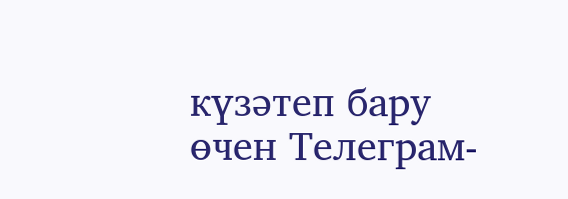күзәтеп бару өчен Телеграм-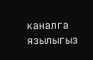каналга язылыгыз